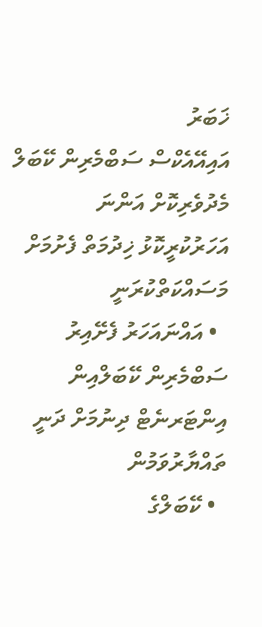ޚަބަރު
އައިއޭއެކްސް ސަބްމެރިން ކޭބަލް މެދުވެރިކޮށް އަންނަ އަހަރުކުރީކޮޅު ޚިދުމަތް ފެށުމަށް މަސައްކަތްކުރަނީ
  • އައްނައަހަރު ފެށޭއިރު ސަބްމެރިން ކޭބަލްއިން އިންޓަރނެޓް ދިނުމަށް ދަނީ ތައްޔާރުވަމުން
  • ކޭބަލްގެ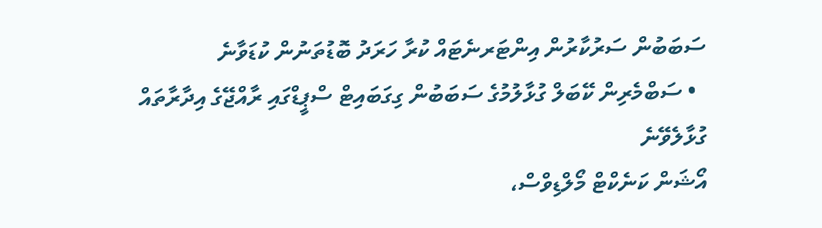ސަބަބުން ސަރުކާރުން އިންޓަރނެޓައް ކުރާ ހަރަދު ބޮޑުތަނުން ކުޑަވާނެ
  • ސަބްމެރިން ކޭބަލް ގުޅާލުމުގެ ސަބަބުން ގިގަބައިޓް ސްޕީޑްގައި ރާއްޖޭގެ އިދާރާތައް ގުޅާލެވޭނެ
އޯޝަން ކަނެކްޓް މޯލްޑިވްސް،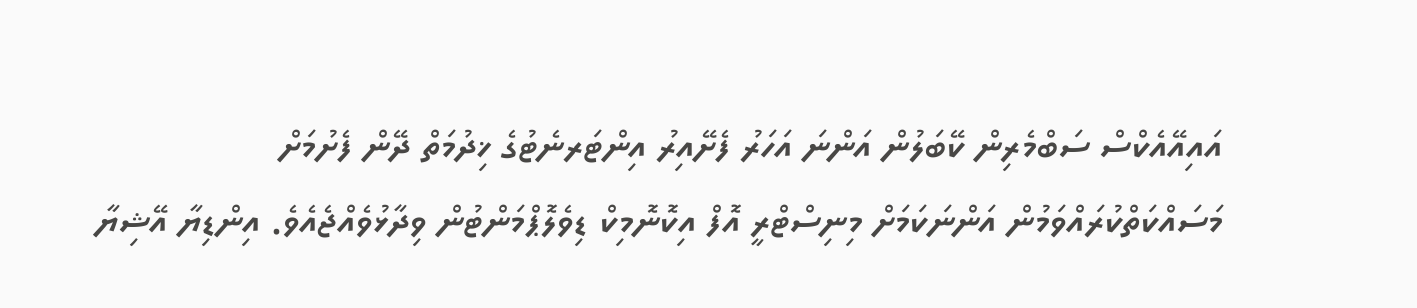އައިއޭއެކްސް ސަބްމެރިން ކޭބަލުން އަންނަ އަހަރު ފެށޭއިރު އިންޓަރނެޓުގެ ޚިދުމަތް ދޭން ފެށުމަށް މަސައްކަތްކުރައްވަމުން އަންނަކަމަށް މިނިސްޓްރީ އޮފް އިކޮނޮމިކް ޑިވެލޮޕްމަންޓުން ވިދާޅުވެއްޖެއެވެ. އިންޑިޔާ އޭޝިޔާ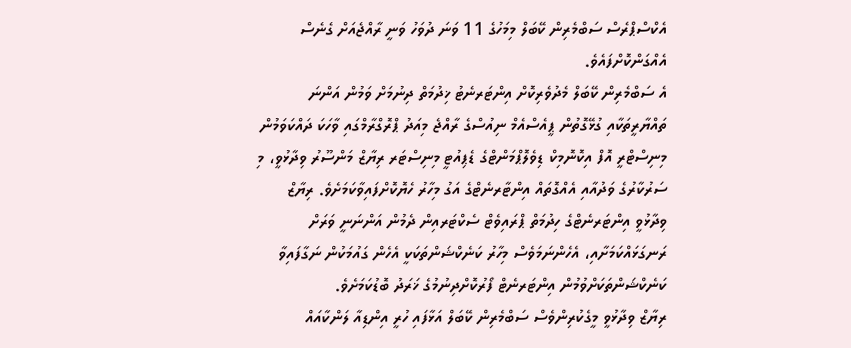އެކްސްޕްރެސް ސަބްމެރިން ކޭބަލް މިމަހުގެ 11 ވަނަ ދުވަހު ވަނީ ރާއްޖެއަށް ގެނެސް އެއްގަންކޮށްފައެވެ.
އެ ސަބްމެރިން ކޭބަލް މެދުވެރިކޮށް އިންޓަރނެޓު ޚިދުމަތް ދިނުމަށް ވަމުން އަންނަ ތައްޔާރީތަކާއި ގުޅޭގޮތުން ޕީއެސްއެމް ނިއުސްގެ ރާއްޖެ މިއަދު ޕްރޮގްރާމްގައި ވާހަކަ ދައްކަވަމުން މިނިސްޓްރީ އޮފް އިކޮނޮމިކް ޑިވެލޮޕްމަންޓްގެ ޑެޕިއުޓީ މިނިސްޓަރ ރިޔާޒް މަންސޫރު ވިދާޅުވީ، މި ސަރުކާރުގެ ވަދުއާއި އެއްގޮތައް އިންޓާރނެޓްގެ އަގު މިހާރު ހެޔޮކޮށްފައިވާކަމަށެވެ. ރިޔާޒް ވިދާޅުވީ އިންޓަރނެޓްގެ ހިދުމަތް ޕްރައިވެޓް ސެކްޓަރއިން ދެމުން އަންނަނީ ވަރަށް ރަނގަޅައްކަމަށާއި، އެހެންނަމަވެސް މިހާރު ކަނެކްޝަންތަކަކީ އެހެން ގައުމަކުން ނަގާފައިވާ ކަނެކްޝަންތަކަށްވުމުން އިންޓަރނެޓް ފޯރުކޮށްދިނުމުގެ ޚަރަދު ބޮޑުކަމަށެވެ.
ރިޔާޒް ވިދާޅުވީ މީގެކުރިންވެސް ސަބްމެރިން ކޭބަލް އަޅާފައި ހުރީ އިންޑިއާ ލަންކާއައް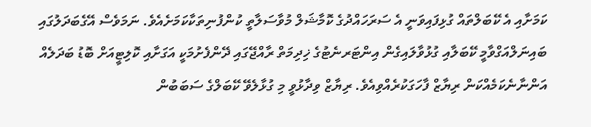ކަމަށާއި އެ ކޭބަލްތައް ގުޅިފައިވަނީ އެ ސަރަހައްދުގެ ކޮމާޝަލް މުވާސަލާތީ ކުންފުނިތަކާކަމަށެއެވެ. ނަމަވެސް އޭގެބަދަލުގައި ބައިނަލްއަގްވާމީ ކޭބަލާއި ގުޅުވާލައިގެން އިންޓަރނެޓުގެ ޚިދިމަތް ރާއްޖޭގައި ދޭންފެށުމަކީ އަގަށާއި ކޮލިޓީއަށް ބޮޑު ބަދަލެއް އަންނާނެކަމެއްކަން ރިޔާޒް ފާހަގަކުރެއްވިއެވެ. ރިޔާޒް ވިދާޅުވީ މި ގުޅާލެވޭ ކޭބަލްގެ ސަބަބުން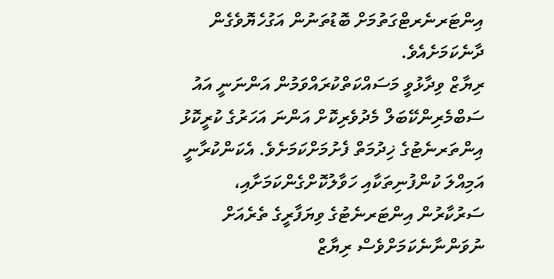އިންޓަރނެރޓްގަތުމަށް ބޮޑުތަނުން އަގުހެޔޮވެގެން ދާނެކަމަށެއެވެ.
ރިޔާޒް ވިދާޅުވީ މަސައްކަތްކުރައްވަމުން އަންނަނީ އައު ސަބްމެރިންކޭބަލް މެދުވެރިކޮށް އަންނަ އަހަރުގެ ކުރީކޮޅު އިންތަރނެޓުގެ ޚިދުމަތް ފެށުމަށްކަމަށެވެ. އެކަންކުރާނީ އަމިއްލަ ކުންފުނިތަކާއި ހަވާލުކޮށްގެންކަމަށާއި، ސަރުކާރުން އިންޓަރނެޓުގެ ވިޔަފާރީގެ ތެރެއަށް ނުވަންނާނެކަމަށްވެސް ރިޔާޒް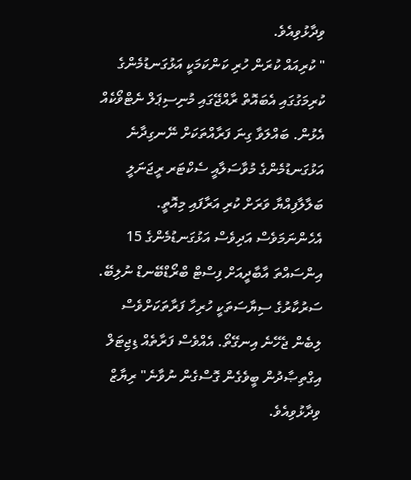ވިދާޅުވިއެވެ.
" ކުރިއައް ކުރަން ހުރި ކަންކަމަކީ އަޅުގަނޑުމެންގެ ކުރިމަގުގައި އެބައޮތް ރާއްޖޭގައި މުނިސިޕަލް ނެޓްވޯކެއް އެޅުން. ބައްލަވާ ގިނަ ފަރާއްތަކަށް ނޭނގިދާނެ އަޅުގަނޑުމެންގެ މުވާސަލާއީ ސެކްޓަރ ރީޖަނަލީ ބަލާލާފިއްޔާ ވަރަށް ކުރި އަރާފައި މިއޮތީ. އެހެންނަމަވެސް އަދިވެސް އަޅުގަނޑުމެންގެ 15 އިންސައްތަ އާބާދީއަށް ފިސްޓް ބްރޯޑްބޭނޑް ނުލިބޭ. ސަރުކާރުގެ ސިޔާސަތަކީ ހުރިހާ ފަރާތަކަށްވެސް ލިބެން ޖެހޭނެ އިނގޭތޯ. އެއްވެސް ފަރާތެއް ޑިޖިޓަލް އިގްތިޞާދުން ބީވެގެން ގޮސްގެން ނުވާނެ" ރިޔާޒް ވިދާޅުވިއެވެ.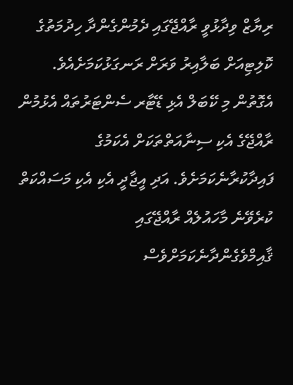ރިޔާޒް ވިދާޅުވީ ރާއްޖޭގައި ދެމުންގެންދާ ހިދުމަތުގެ ކޮލިޓިއަށް ބަލާއިރު ވަރަށް ރަނގަޅުކަމަށެއެވެ. އެގޮތުން މި ކޭބަލް އެޅި ޑޭޓާރ ސެންޓަރުތައް އެޅުމުން ރާއްޖޭގެ އެކި ސިނާއަތްތަކަށް އެކަމުގެ ފައިދާކުރާނެކަމަށެވެ. އަދި އީޖާދީ އެކި އެކި މަސައްކަތް ކުރެވޭނެ މާހައުލެއް ރާއްޖޭގައި ޤާއިމްވެގެންދާނެކަމަށްވެސް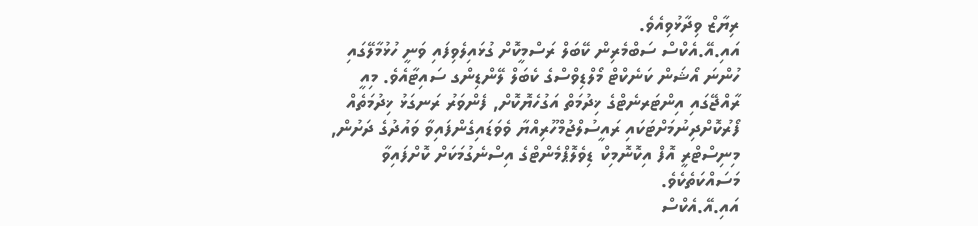ރިޔާޒް ވިދާޅުވިއެވެ.
އައި.އޭ.އެކްސް ސަބްމެރިން ކޭބަލް ރަސްމީކޮށް ގުޅައިލެވިފައި ވަނީ ހުޅުމާލޭގައި ހުންނަ އޯޝަން ކަނެކްޓް މޯލްޑިވްސްގެ ކެބަލް ލޭންޑިންގ ސައިޓާއެވެ. މިއީ ރާއްޖޭގައި އިންޓަރނެޓްގެ ޚިދުމަތް އަގުހެޔޮކޮށް, ފެންވަރު ރަނގަޅު ޚިދުމަތެއް ފޯރުކޮށްދިނުމަށްޓަކައި ރައީސުލްޖުމްހޫރިއްޔާ ވެވަޑައިގެންފައިވާ ވައުދުގެ ދަށުން, މިނިސްޓްރީ އޮފް އިކޮނޮމިކް ޑިވެލޮޕްމެންޓްގެ އިސްނެގުމަކަށް ކޮށްފައިވާ މަސައްކަތެކެވެ.
އައި.އޭ.އެކްސް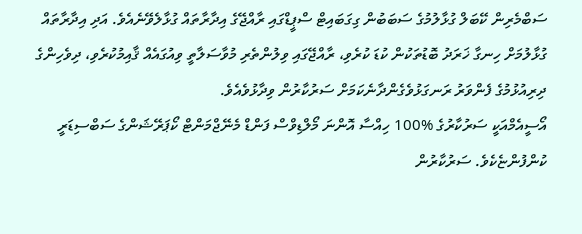ސަބްމެރިން ކޭބަލް ގުޅާލުމުގެ ސަބަބުން ގިގަބައިޓް ސްޕީޑްގައި ރާއްޖޭގެ އިދާރާތައް ގުޅާލެވޭނެއެވެ. އަދި އިދާރާތައް ގުޅާލުމަށް ހިނގާ ޚަރަދު ބޮޑުތަކުން ކުޑަ ކުރެވި، ރާއްޖޭގައި ވިލުންތެރި މުވާސަލާތީ ވިއުގައެއް ޤާއިމުކުރެވި، ދިވެހިންގެ ދިރިއުޅުމުގެ ފެންވަރު ރަނގަޅުވެގެންދާނެކަމަށް ސަރުކާރުން ވިދާޅުވެއެވެ.
އޯސީއެމްއަކީ ސަރުކާރުގެ %100 ހިއްސާ އޮންނަ މޯލްޑިވްސް ފަންޑް މެނޭޖްމަންޓް ކޯޕަރޭޝަންގެ ސަބްސިޑަރީ ކުންފުންޏެކެވެ. ސަރުކާރުން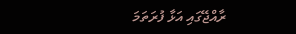ރާއްޖޭގައި އަޅާ ފުރަތަމަ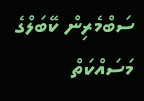ސަބްމެރިން ކޭބަލްގެ މަސައްކަތް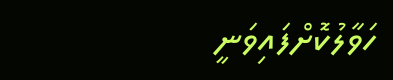ހަވާލުކޮށްފައިވަނީ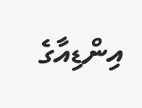އިންޑިއާގެ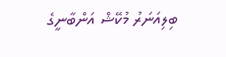ބިލިއަނަރު މުކޭޝް އަންބާނީގެ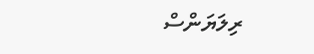ރިލަޔަންސް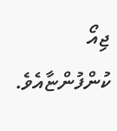ޖިއޯ ކުންފުންޏާއެވެ.